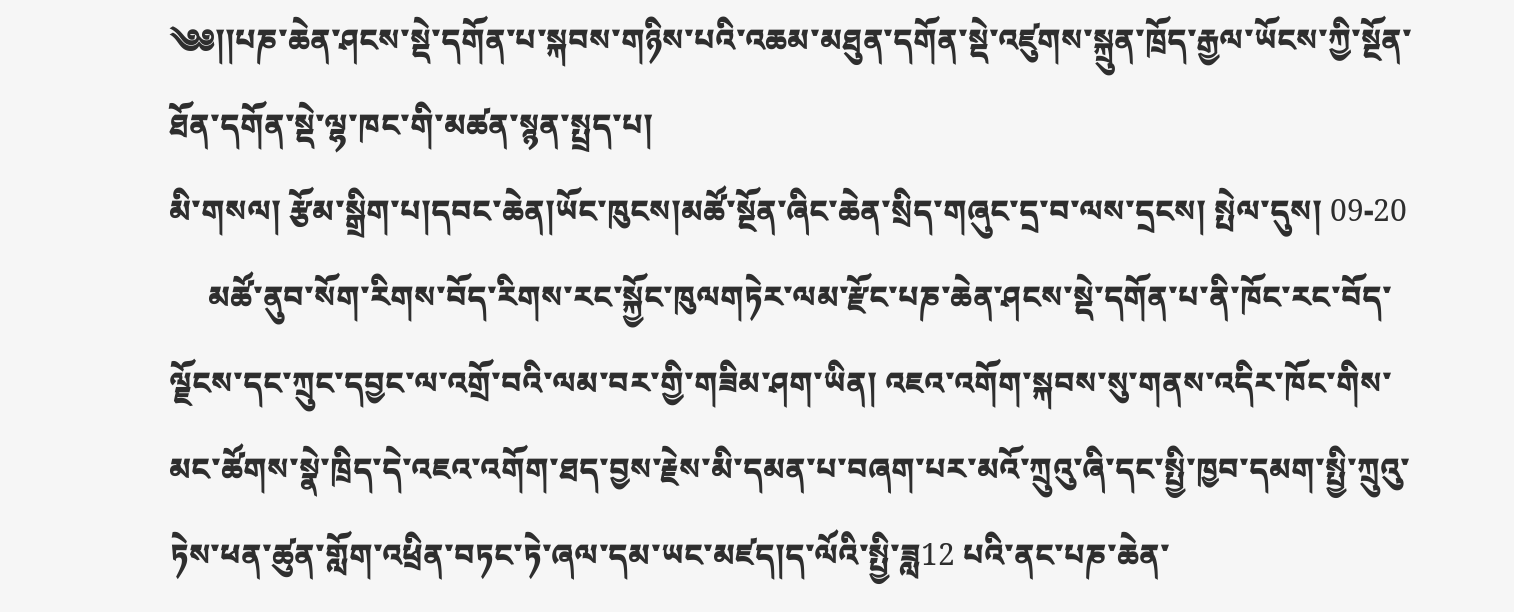༄༅།།པཎ་ཆེན་ཤངས་སྡེ་དགོན་པ་སྐབས་གཉིས་པའི་འཆམ་མཐུན་དགོན་སྡེ་འཛུགས་སྐྲུན་ཁྲོད་རྒྱལ་ཡོངས་ཀྱི་སྔོན་ཐོན་དགོན་སྡེ་ལྷ་ཁང་གི་མཚན་སྙན་སྤྲད་པ།
མི་གསལ། རྩོམ་སྒྲིག་པ།དབང་ཆེན།ཡོང་ཁུངས།མཚོ་སྔོན་ཞིང་ཆེན་སྲིད་གཞུང་དྲ་བ་ལས་དྲངས། སྤེལ་དུས། 09-20
     མཚོ་ནུབ་སོག་རིགས་བོད་རིགས་རང་སྐྱོང་ཁུལགཏེར་ལམ་རྫོང་པཎ་ཆེན་ཤངས་སྡེ་དགོན་པ་ནི་ཁོང་རང་བོད་ལྗོངས་དང་ཀྲུང་དབྱང་ལ་འགྲོ་བའི་ལམ་བར་གྱི་གཟིམ་ཤག་ཡིན། འཇའ་འགོག་སྐབས་སུ་གནས་འདིར་ཁོང་གིས་མང་ཚོགས་སྣེ་ཁྲིད་དེ་འཇའ་འགོག་ཐད་བྱས་རྗེས་མི་དམན་པ་བཞག་པར་མའོ་ཀྲུའུ་ཞི་དང་སྤྱི་ཁྱབ་དམག་སྤྱི་ཀྲུའུ་ཏེས་ཕན་ཚུན་གློག་འཕྲིན་བཏང་ཏེ་ཞལ་དམ་ཡང་མཛད།ད་ལོའི་སྤྱི་ཟླ12 པའི་ནང་པཎ་ཆེན་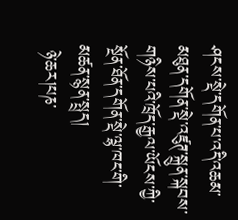ཤངས་སྡེ་དགོན་པ་འདི་འཆམ་མཐུན་དགོན་སྡེ་འཛུཊ་སྐྲུན་སྐབས་གཉིས་པའི་ཁྲོད་རྒྱལ་ཡོངས་ཀྱི་སྔོན་ཐོན་དགོན་སྡེ་ལྷ་ཁང་གི་མཚན་སྙན་སྤྲད།
 ཉེ་ཆར།པཎ་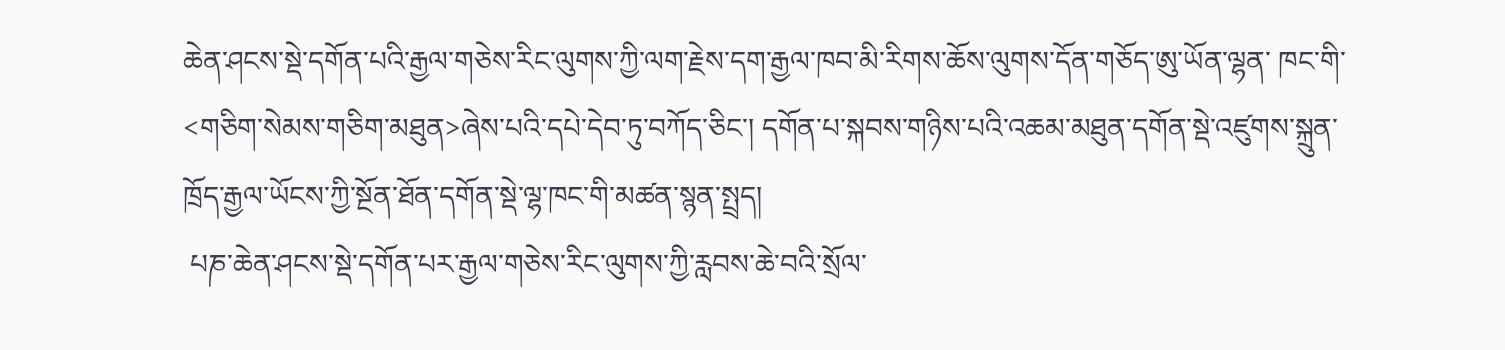ཆེན་ཤངས་སྡེ་དགོན་པའི་རྒྱལ་གཅེས་རིང་ལུགས་ཀྱི་ལག་རྗེས་དག་རྒྱལ་ཁབ་མི་རིགས་ཆོས་ལུགས་དོན་གཅོད་ཨུ་ཡོན་ལྷན་ ཁང་གི་<གཅིག་སེམས་གཅིག་མཐུན>ཞེས་པའི་དཔེ་དེབ་ཏུ་བཀོད་ཅིང་། དགོན་པ་སྐབས་གཉིས་པའི་འཆམ་མཐུན་དགོན་སྡེ་འཛུགས་སྐྲུན་ཁྲོད་རྒྱལ་ཡོངས་ཀྱི་སྔོན་ཐོན་དགོན་སྡེ་ལྷ་ཁང་གི་མཚན་སྙན་སྤྲད།
 པཎ་ཆེན་ཤངས་སྡེ་དགོན་པར་རྒྱལ་གཅེས་རིང་ལུགས་ཀྱི་རླབས་ཆེ་བའི་སྲོལ་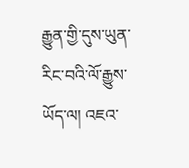རྒྱུན་གྱི་དུས་ཡུན་རིང་བའི་ལོ་རྒྱུས་ཡོད་ལ། འཇའ་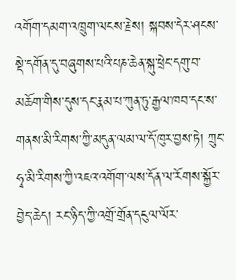འགོག་དམག་འཁྲུག་ལངས་རྗེས། སྐབས་དེར་ཤངས་སྡེ་དགོན་དུ་བཞུགས་པའི་པཎ་ཆེན་སྐུ་ཕྲེང་དགུ་བ་མཆོག་གིས་དུས་དང་རྣམ་པ་ཀུན་ཏུ་རྒྱལ་ཁབ་དང་ས་གནས་མི་རིགས་ཀྱི་མདུན་ལམ་ལ་དོ་ཁུར་བྱས་ཏེ། ཀྲུང་ཧྭ་མི་རིགས་ཀྱི་འཇའ་འགོག་ལས་དོན་ལ་རོགས་སྐྱོར་བྱེད་ཆེད། རང་ཉིད་ཀྱི་འགྲོ་གྲོན་དངུལ་ལོར་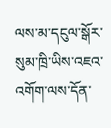ལས་མ་དངུལ་སྒོར་སུམ་ཁྲི་ཡིས་འཇའ་འགོག་ལས་དོན་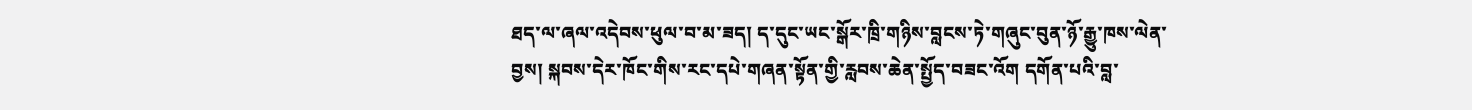ཐད་ལ་ཞལ་འདེབས་ཕུལ་བ་མ་ཟད། ད་དུང་ཡང་སྒོར་ཁྲི་གཉིས་བླངས་ཏེ་གཞུང་བུན་ཉོ་རྒྱུ་ཁས་ལེན་བྱས། སྐབས་དེར་ཁོང་གིས་རང་དཔེ་གཞན་སྟོན་གྱི་རླབས་ཆེན་སྤྱོད་བཟང་འོག དགོན་པའི་བླ་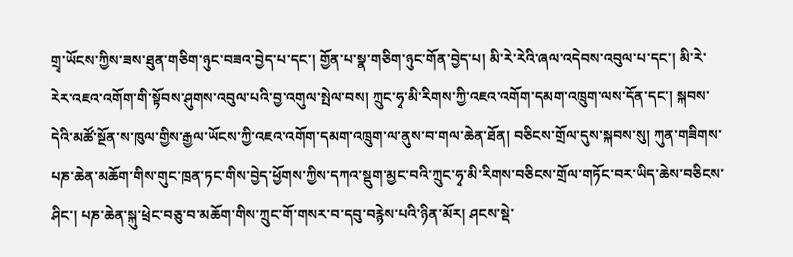གྲྭ་ཡོངས་ཀྱིས་ཟས་ཐུན་གཅིག་ཉུང་བཟའ་བྱེད་པ་དང་། གྱོན་པ་སྣ་གཅིག་ཉུང་གོན་བྱེད་པ། མི་རེ་རེའི་ཞལ་འདེབས་འབུལ་པ་དང་། མི་རེ་རེར་འཇའ་འགོག་གི་སྟོབས་ཤུགས་འབུལ་པའི་བྱ་འགུལ་སྤེལ་བས། ཀྲུང་ཧྭ་མི་རིགས་ཀྱི་འཇའ་འགོག་དམག་འཁྲུག་ལས་དོན་དང་། སྐབས་དེའི་མཚོ་སྔོན་ས་ཁུལ་གྱིས་རྒྱལ་ཡོངས་ཀྱི་འཇའ་འགོག་དམག་འཁྲུག་ལ་ནུས་བ་གལ་ཆེན་ཐོན། བཅིངས་གྲོལ་དུས་སྐབས་སུ། ཀུན་གཟིགས་པཎ་ཆེན་མཆོག་གིས་གུང་ཁྲན་ཏང་གིས་བྱེད་ཕྱོགས་ཀྱིས་དཀའ་སྡུག་མྱང་བའི་ཀྲུང་ཧྭ་མི་རིགས་བཅིངས་གྲོལ་གཏོང་བར་ཡིད་ཆེས་བཅིངས་ཤིང་། པཎ་ཆེན་སྐུ་ཕྲེང་བཅུ་བ་མཆོག་གིས་ཀྲུང་གོ་གསར་བ་དབུ་བརྙེས་པའི་ཉིན་མོར། ཤངས་སྡེ་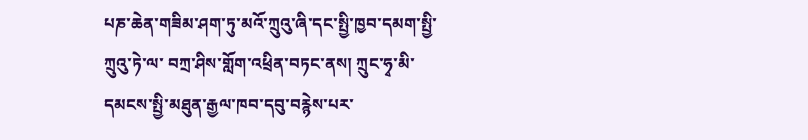པཎ་ཆེན་གཟིམ་ཤག་ཏུ་མའོ་ཀྲུའུ་ཞི་དང་སྤྱི་ཁྱབ་དམག་སྤྱི་ཀྲུའུ་ཏེ་ལ་ བཀྲ་ཤིས་གློག་འཕྲིན་བཏང་ནས། ཀྲུང་ཧྭ་མི་དམངས་སྤྱི་མཐུན་རྒྱལ་ཁབ་དབུ་བརྙེས་པར་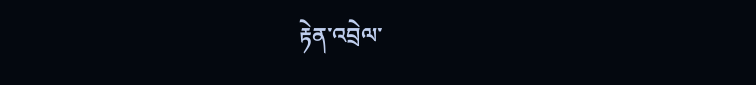རྟེན་འབྲེལ་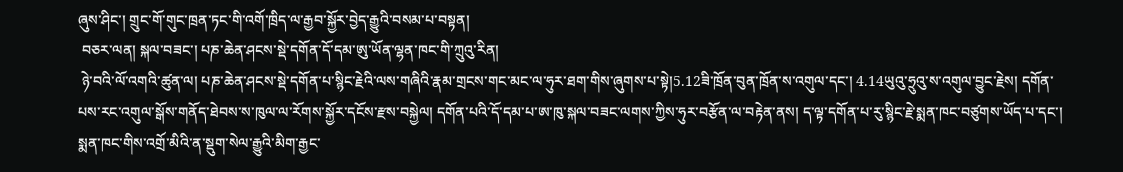ཞུས་ཤིང་། གྲུང་གོ་གུང་ཁྲན་ཏང་གི་འགོ་ཁྲིད་ལ་རྒྱབ་སྐྱོར་བྱེད་རྒྱུའི་བསམ་པ་བསྟན།
 བཅར་ལན། སྐལ་བཟང་། པཎ་ཆེན་ཤངས་སྡེ་དགོན་དོ་དམ་ཨུ་ཡོན་ལྷན་ཁང་གི་ཀྲུའུ་རིན།
 ཉེ་བའི་ལོ་འགའི་ཚུན་ལ། པཎ་ཆེན་ཤངས་སྡེ་དགོན་པ་སྙིང་རྗེའི་ལས་གཞིའི་རྣམ་གྲངས་གང་མང་ལ་ཧུར་ཐག་གིས་ཞུགས་པ་སྟེ།5.12ཟི་ཁྲོན་བུན་ཁྲོན་ས་འགུལ་དང་། 4.14ཡུའུ་ཧྲུའུ་ས་འགུལ་བྱུང་རྗེས། དགོན་པས་རང་འགུལ་སྒོས་གནོད་ཐེབས་ས་ཁུལ་ལ་རོགས་སྐྱོར་དངོས་རྫས་བསྐྱེལ། དགོན་པའི་དོ་དམ་པ་ཨ་ཁུ་སྐལ་བཟང་ལགས་ཀྱིས་ཧུར་བརྩོན་ལ་བརྟེན་ནས། ད་ལྟ་དགོན་པ་རུ་སྙིང་རྗེ་སྨན་ཁང་བཙུགས་ཡོད་པ་དང་། སྨན་ཁང་གིས་འགྲོ་མིའི་ན་སྡུག་སེལ་རྒྱུའི་མིག་རྒྱང་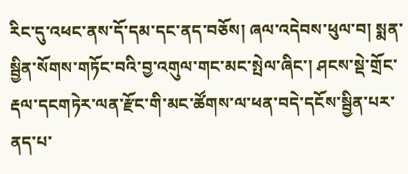རིང་དུ་འཕང་ནས་དོ་དམ་དང་ནད་བཅོས། ཞལ་འདེབས་ཕུལ་བ། སྨན་སྦྱིན་སོགས་གཏོང་བའི་བྱ་འགུལ་གང་མང་སྤེལ་ཞིང་། ཤངས་སྡེ་གྲོང་རྡལ་དངགཏེར་ལན་རྫོང་གི་མང་ཚོགས་ལ་ཕན་བདེ་དངོས་སྦྱིན་པར་ནད་པ་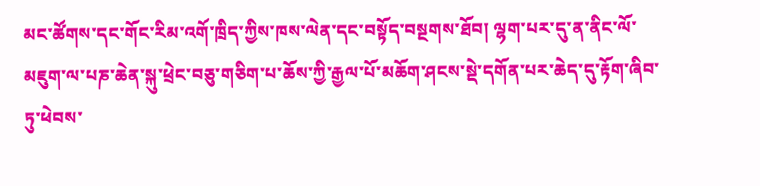མང་ཚོགས་དང་གོང་རིམ་འགོ་ཁྲིད་ཀྱིས་ཁས་ལེན་དང་བསྟོད་བསྔགས་ཐོབ། ལྷག་པར་དུ་ན་ནིང་ལོ་མཇུག་ལ་པཎ་ཆེན་སྐུ་ཕྲེང་བཅུ་གཅིག་པ་ཆོས་ཀྱི་རྒྱལ་པོ་མཆོག་ཤངས་སྡེ་དགོན་པར་ཆེད་དུ་རྟོག་ཞིབ་ཏུ་ཕེབས་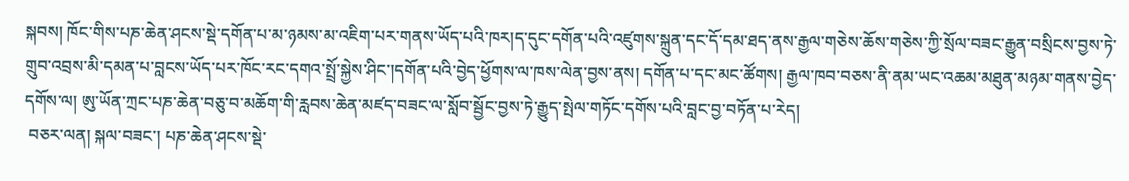སྐབས། ཁོང་གིས་པཎ་ཆེན་ཤངས་སྡེ་དགོན་པ་མ་ཉམས་མ་འཇིག་པར་གནས་ཡོད་པའི་ཁར།ད་དུང་དགོན་པའི་འཛུགས་སྐྲུན་དང་དོ་དམ་ཐད་ནས་རྒྱལ་གཅེས་ཆོས་གཅེས་ཀྱི་སྲོལ་བཟང་རྒྱུན་བསྲིངས་བྱས་ཏེ་གྲུབ་འབྲས་མི་དམན་པ་བླངས་ཡོད་པར་ཁོང་རང་དགའ་སྤྲོ་སྐྱེས་ཤིང་།དགོན་པའི་བྱེད་ཕྱོགས་ལ་ཁས་ལེན་བྱས་ནས། དགོན་པ་དང་མང་ཚོགས། རྒྱལ་ཁབ་བཅས་ནི་ནམ་ཡང་འཆམ་མཐུན་མཉམ་གནས་བྱེད་དགོས་ལ། ཨུ་ཡོན་ཀྲང་པཎ་ཆེན་བཅུ་བ་མཆོག་གི་རླབས་ཆེན་མཛད་བཟང་ལ་སློབ་སྦྱོང་བྱས་ཏེ་རྒྱུད་སྤེལ་གཏོང་དགོས་པའི་བླང་བྱ་བཏོན་པ་རེད།
 བཅར་ལན། སྐལ་བཟང་། པཎ་ཆེན་ཤངས་སྡེ་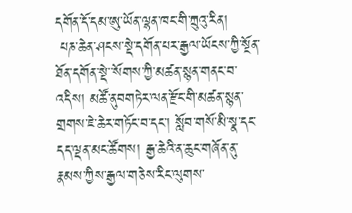དགོན་དོ་དམ་ཨུ་ཡོན་ལྷན་ཁང་གི་ཀྲུའུ་རིན།
 པཎ་ཆེན་ཤངས་སྡེ་དགོན་པར་རྒྱལ་ཡོངས་ཀྱི་སྔོན་ཐོན་དགོན་སྡེ་་སོགས་ཀྱི་མཚན་སྙན་གནང་བ་འདིས། མཚོ་ནུབགཏེར་ལན་རྫོང་གི་མཚན་སྙན་གྲགས་ཇེ་ཆེར་གཏོང་བ་དང་། སློབ་གསོ་མི་སྣ་དང་དད་ལྡན་མང་ཚོགས། རྒྱ་ཆེའི་ན་ཆུང་གཞོན་ནུ་རྣམས་ཀྱིས་རྒྱལ་གཅེས་རིང་ལུགས་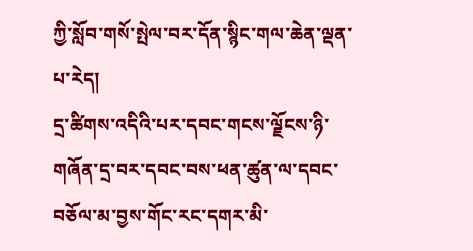ཀྱི་སློབ་གསོ་སྤེལ་བར་དོན་སྙིང་གལ་ཆེན་ལྡན་པ་རེད།
དྲ་ཚིགས་འདིའི་པར་དབང་གངས་ལྗོངས་ཉི་གཞོན་དྲ་བར་དབང་བས་ཕན་ཚུན་ལ་དབང་བཅོལ་མ་བྱས་གོང་རང་དགར་མི་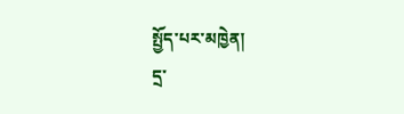སྤྱོད་པར་མཁྱེན།
དྲ་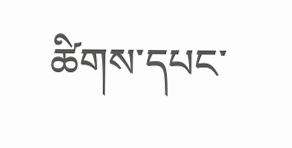ཚིགས་དཔང་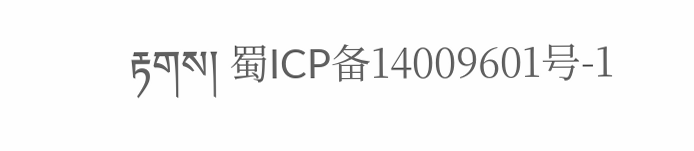རྟགས། 蜀ICP备14009601号-1